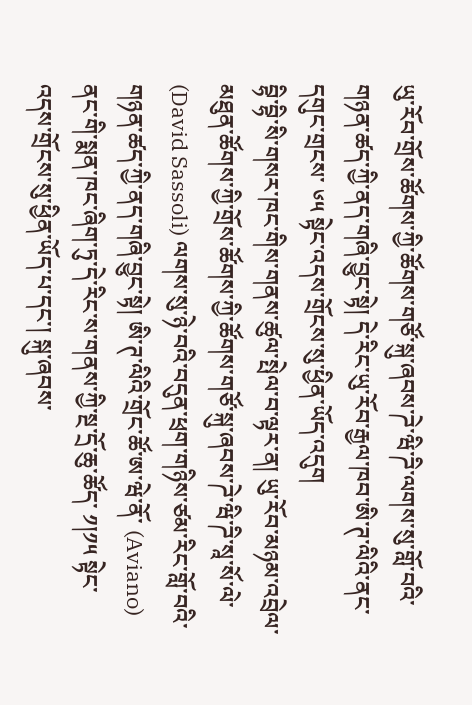ཡུ་རོབ་གྲོས་ཚོགས་ཀྱི་ཚོགས་གཙོ་སྐུ་ཞབས་ཌེ་ཝི་ཌི་ལགས་སུ་གློ་བའི་གཉན་ཚད་ཀྱི་ནད་གཞི་བྱུང་སྟེ། དེ་རིང་ཡུ་རོབ་རྒྱལ་ཁབ་ཨི་ཊ་ལིའི་ནང་དགུང་གྲངས་ ༦༥ སྟེང་འདས་གྲོངས་སུ་ཕྱིན་ཡོད་འདུག
བྷི་བྷི་སི་གསར་ཁང་གིས་གནས་ཚུལ་སྤེལ་བ་ལྟར་ན། ཡུ་རོབ་མཉམ་འབྲེལ་མཐུན་ཚོགས་ཀྱི་གྲོས་ཚོགས་ཀྱི་ཚོགས་གཙོ་སྐུ་ཞབས་ཌེ་ཝི་ཌི་སཱ་སོ་ལེ་ (David Sassoli) ལགས་སུ་ཉེ་བའི་བདུན་ཕྲག་གཉིས་ཙམ་རིང་གློ་བའི་གཉན་ཚད་ཀྱི་ནད་གཞི་བྱུང་སྟེ། ཨི་ཊ་ལིའི་གྲོང་ཚོ་ཨ་ཝེ་ནོ་ (Aviano) ནང་གི་སྨན་ཁང་ཞིག་ཏུ་དེ་རིང་ས་གནས་ཀྱི་སྔ་དྲོ་ཆུ་ཚོད་ ༡།༡༥ སྟེང་འདས་གྲོངས་སུ་ཕྱིན་ཡོད་པ་དང་། སྐུ་ཞབས་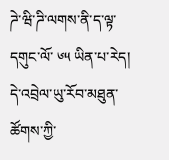ཌེ་ཝི་ཌི་ལགས་ནི་ད་ལྟ་དགུང་ལོ་ ༦༥ ཡིན་པ་རེད།
དེ་འབྲེལ་ཡུ་རོབ་མཐུན་ཚོགས་ཀྱི་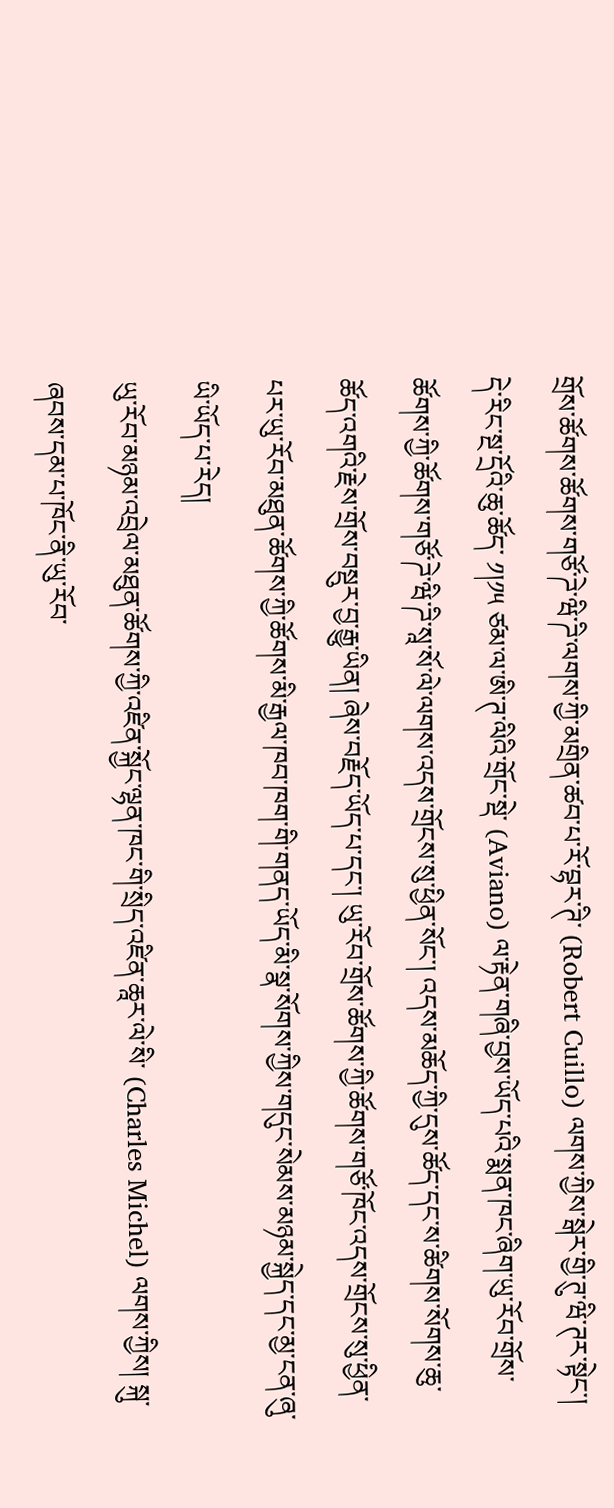གྲོས་ཚོགས་ཚོགས་གཙོ་ཌེ་ཝི་ཌི་ལགས་ཀྱི་མགྲིན་ཚབ་པ་རོ་བྷར་ཊི་ (Robert Cuillo) ལགས་ཀྱིས་སྒེར་གྱི་ཊུ་ཝི་ཊར་སྟེང་། དེ་རིང་སྔ་དྲོའི་ཆུ་ཚོད་ ༡།༡༥ ཙམ་ལ་ཨི་ཊ་ལིའི་གྲོང་སྡེ་ (Aviano) ལ་རྟེན་གཞི་བྱས་ཡོད་པའི་སྨན་ཁང་ཞིག་ཡུ་རོབ་གྲོས་ཚོགས་ཀྱི་ཚོགས་གཙོ་ཌེ་ཝི་ཌི་སཱ་སོ་ལེ་ལགས་འདས་གྲོངས་སུ་ཕྱིན་སོང་། འདས་མཆོད་ཀྱི་དུས་ཚོད་དང་ས་ཚིགས་སོགས་ཆུ་ཚོད་འགའི་རྗེས་གྲོས་བསྡུར་བྱ་རྒྱུ་ཡིན། ཞེས་བརྗོད་ཡོད་པ་དང་། ཡུ་རོབ་གྲོས་ཚོགས་ཀྱི་ཚོགས་གཙོ་ཁོང་འདས་གྲོངས་སུ་ཕྱིན་པར་ཡུ་རོབ་མཐུན་ཚོགས་ཀྱི་ཚོགས་མི་རྒྱལ་ཁབ་ཁག་གི་གནད་ཡོད་མི་སྣ་སོགས་ཀྱིས་གདུང་སེམས་མཉམ་སྐྱེད་དང་མྱ་ངན་ཞུ་ཡི་ཡོད་པ་རེད།
ཡུ་རོབ་མཉམ་འབྲེལ་མཐུན་ཚོགས་ཀྱི་འཛིན་སྐྱོང་ལྷན་ཁང་གི་སྲིད་འཛིན་ཆཱར་ལེ་སི་ (Charles Michel) ལགས་ཀྱིས། སྐུ་ཞབས་དམ་པ་ཁོང་ནི་ཡུ་རོབ་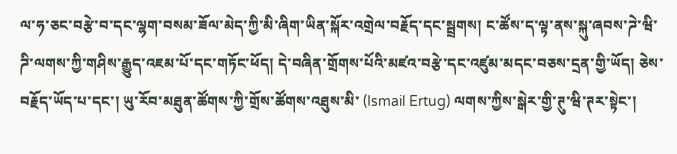ལ་ཧ་ཅང་བརྩེ་བ་དང་ལྷག་བསམ་ཟོལ་མེད་ཀྱི་མི་ཞིག་ཡིན་སྐོར་འགྲེལ་བརྗོད་དང་སྦྲགས། ང་ཚོས་ད་ལྟ་ནས་སྐུ་ཞབས་ཌེ་ཝི་ཌི་ལགས་ཀྱི་གཤིས་རྒྱུད་འཇམ་པོ་དང་གཏོང་ཕོད། དེ་བཞིན་གྲོགས་པོའི་མཛའ་བརྩེ་དང་འཛུམ་མདང་བཅས་དྲན་གྱི་ཡོད། ཅེས་བརྗོད་ཡོད་པ་དང་། ཡུ་རོབ་མཐུན་ཚོགས་ཀྱི་གྲོས་ཚོགས་འཐུས་མི་ (Ismail Ertug) ལགས་ཀྱིས་སྒེར་གྱི་ཊུ་ཝི་ཊར་སྟེང་།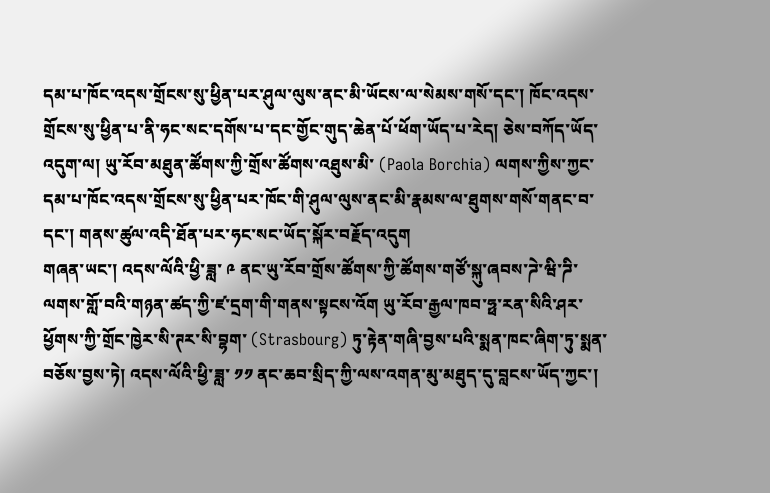དམ་པ་ཁོང་འདས་གྲོངས་སུ་ཕྱིན་པར་ཤུལ་ལུས་ནང་མི་ཡོངས་ལ་སེམས་གསོ་དང་། ཁོང་འདས་གྲོངས་སུ་ཕྱིན་པ་ནི་ཧང་སང་དགོས་པ་དང་གྱོང་གུད་ཆེན་པོ་ཕོག་ཡོད་པ་རེད། ཅེས་བཀོད་ཡོད་འདུག་ལ། ཡུ་རོབ་མཐུན་ཚོགས་ཀྱི་གྲོས་ཚོགས་འཐུས་མི་ (Paola Borchia) ལགས་ཀྱིས་ཀྱང་དམ་པ་ཁོང་འདས་གྲོངས་སུ་ཕྱིན་པར་ཁོང་གི་ཤུལ་ལུས་ནང་མི་རྣམས་ལ་ཐུགས་གསོ་གནང་བ་དང་། གནས་ཚུལ་འདི་ཐོན་པར་ཧང་སང་ཡོད་སྐོར་བརྗོད་འདུག
གཞན་ཡང་། འདས་ལོའི་ཕྱི་ཟླ་ ༩ ནང་ཡུ་རོབ་གྲོས་ཚོགས་ཀྱི་ཚོགས་གཙོ་སྐུ་ཞབས་ཌེ་ཝི་ཌི་ལགས་གློ་བའི་གཉན་ཚད་ཀྱི་ཛ་དྲག་གི་གནས་སྟངས་འོག ཡུ་རོབ་རྒྱལ་ཁབ་ཧྥ་རན་སིའི་ཤར་ཕྱོགས་ཀྱི་གྲོང་ཁྱེར་སི་ཊར་སི་བྷག་ (Strasbourg) ཏུ་རྟེན་གཞི་བྱས་པའི་སྨན་ཁང་ཞིག་ཏུ་སྨན་བཅོས་བྱས་ཏེ། འདས་ལོའི་ཕྱི་ཟླ་ ༡༡ ནང་ཆབ་སྲིད་ཀྱི་ལས་འགན་མུ་མཐུད་དུ་བླངས་ཡོད་ཀྱང་།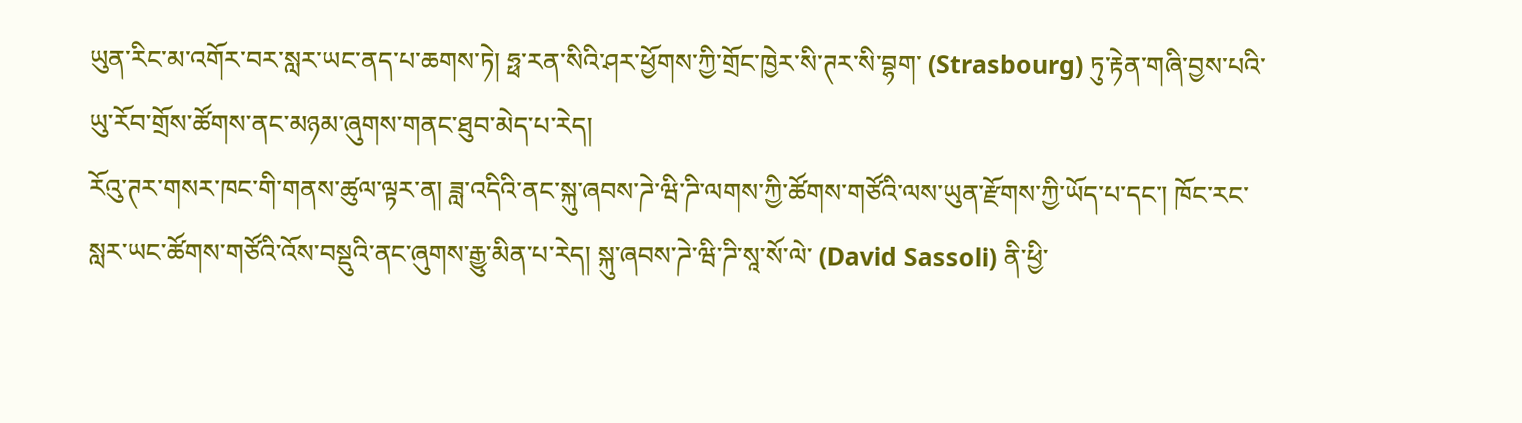ཡུན་རིང་མ་འགོར་བར་སླར་ཡང་ནད་པ་ཆགས་ཏེ། ཧྥ་རན་སིའི་ཤར་ཕྱོགས་ཀྱི་གྲོང་ཁྱེར་སི་ཊར་སི་བྷག་ (Strasbourg) ཏུ་རྟེན་གཞི་བྱས་པའི་ཡུ་རོབ་གྲོས་ཚོགས་ནང་མཉམ་ཞུགས་གནང་ཐུབ་མེད་པ་རེད།
རོའུ་ཊར་གསར་ཁང་གི་གནས་ཚུལ་ལྟར་ན། ཟླ་འདིའི་ནང་སྐུ་ཞབས་ཌེ་ཝི་ཌི་ལགས་ཀྱི་ཚོགས་གཙོའི་ལས་ཡུན་རྫོགས་ཀྱི་ཡོད་པ་དང་། ཁོང་རང་སླར་ཡང་ཚོགས་གཙོའི་འོས་བསྡུའི་ནང་ཞུགས་རྒྱུ་མིན་པ་རེད། སྐུ་ཞབས་ཌེ་ཝི་ཌི་སཱ་སོ་ལེ་ (David Sassoli) ནི་ཕྱི་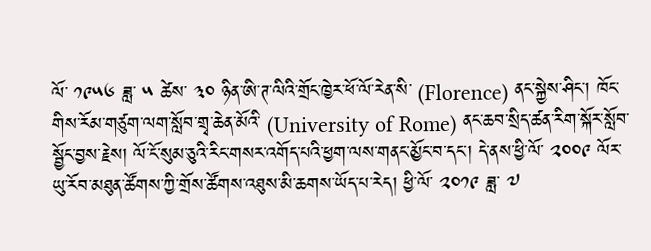ལོ་ ༡༩༥༦ ཟླ་ ༥ ཚེས་ ༣༠ ཉིན་ཨི་ཊ་ལིའི་གྲོང་ཁྱེར་ཕོ་ལོ་རེན་སི་ (Florence) ནང་སྐྱེས་ཤིང་། ཁོང་གིས་རོམ་གཙུག་ལག་སློབ་གྲྭ་ཆེན་མོའི་ (University of Rome) ནང་ཆབ་སྲིད་ཚན་རིག་སྐོར་སློབ་སྦྱོང་བྱས་རྗེས། ལོ་ངོ་སུམ་ཅུའི་རིང་གསར་འགོད་པའི་ཕྱག་ལས་གནང་མྱོང་བ་དང་། དེ་ནས་ཕྱི་ལོ་ ༢༠༠༩ ལོར་ཡུ་རོབ་མཐུན་ཚོགས་ཀྱི་གྲོས་ཚོགས་འཐུས་མི་ཆགས་ཡོད་པ་རེད། ཕྱི་ལོ་ ༢༠༡༩ ཟླ་ ༧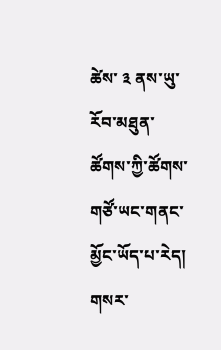ཚེས་ ༣ ནས་ཡུ་རོབ་མཐུན་ཚོགས་ཀྱི་ཚོགས་གཙོ་ཡང་གནང་མྱོང་ཡོད་པ་རེད།
གསར་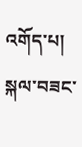འགོད་པ། སྐལ་བཟང་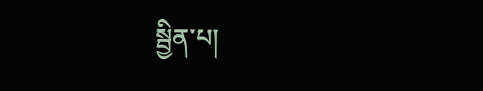སྦྱིན་པ།